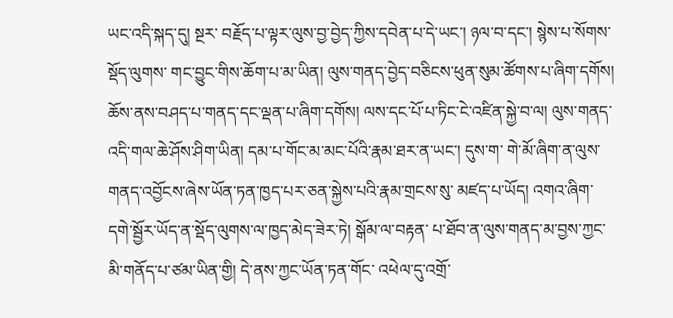ཡང་འདི་སྐད་དུ། སྔར་ བརྗོད་པ་ལྟར་ལུས་བྱ་བྱེད་ཀྱིས་དབེན་པ་དེ་ཡང་། ཉལ་བ་དང་། སྙེས་པ་སོགས་སྡོད་ལུགས་ གང་བྱུང་གིས་ཆོག་པ་མ་ཡིན། ལུས་གནད་བྱེད་བཅིངས་ཕུན་སུམ་ཚོགས་པ་ཞིག་དགོས། ཆོས་ནས་བཤད་པ་གནད་དང་ལྡན་པ་ཞིག་དགོས། ལས་དང་པོ་པ་ཏིང་ངེ་འཛིན་སྐྱེ་བ་ལ། ལུས་གནད་འདི་གལ་ཆེ་ཤོས་ཤིག་ཡིན། དམ་པ་གོང་མ་མང་པོའི་རྣམ་ཐར་ན་ཡང་། དུས་ག་ གེ་མོ་ཞིག་ན་ལུས་གནད་འབྱོངས་ཞེས་ཡོན་ཏན་ཁྱད་པར་ཅན་སྐྱེས་པའི་རྣམ་གྲངས་སུ་ མཛད་པ་ཡོད། འགའ་ཞིག་དགེ་སྦྱོར་ཡོད་ན་སྡོད་ལུགས་ལ་ཁྱད་མེད་ཟེར་ཏེ། སྒོམ་ལ་བརྟན་ པ་ཐོབ་ན་ལུས་གནད་མ་བྱས་ཀྱང་མི་གནོད་པ་ཙམ་ཡིན་གྱི། དེ་ནས་ཀྱང་ཡོན་ཏན་གོང་ འཕེལ་དུ་འགྲོ་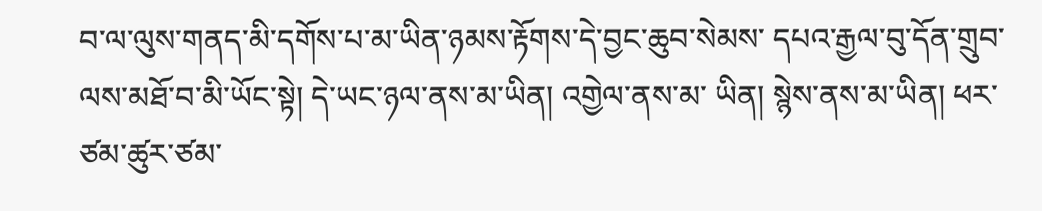བ་ལ་ལུས་གནད་མི་དགོས་པ་མ་ཡིན་ཉམས་རྟོགས་དེ་བྱང་ཆུབ་སེམས་ དཔའ་རྒྱལ་བུ་དོན་གྲུབ་ལས་མཐོ་བ་མི་ཡོང་སྟེ། དེ་ཡང་ཉལ་ནས་མ་ཡིན། འགྱེལ་ནས་མ་ ཡིན། སྙེས་ནས་མ་ཡིན། ཕར་ཙམ་ཚུར་ཙམ་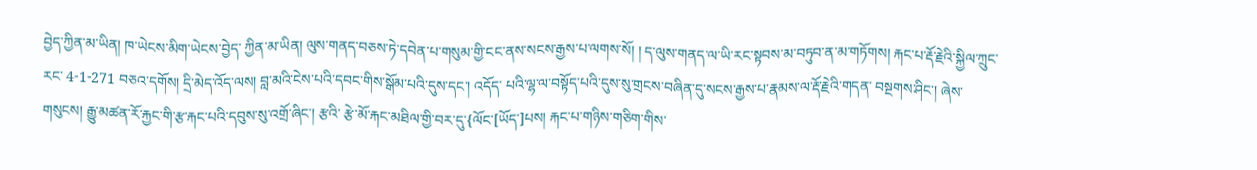བྱེད་ཀྱིན་མ་ཡིན། ཁ་ཡེངས་མིག་ཡེངས་བྱེད་ ཀྱིན་མ་ཡིན། ལུས་གནད་བཅས་ཏེ་དབེན་པ་གསུམ་གྱི་ངང་ནས་སངས་རྒྱས་པ་ལགས་སོ། ། ད་ལུས་གནད་ལ་ཡི་རང་སྟབས་མ་བཏུབ་ན་མ་གཏོགས། རྐང་པ་རྡོ་རྗེའི་སྐྱིལ་ཀྲུང་རང་ 4-1-271 བཅའ་དགོས། དྲི་མེད་འོད་ལས། བླ་མའི་ངེས་པའི་དབང་གིས་སྒོམ་པའི་དུས་དང་། འདོད་ པའི་ལྷ་ལ་བསྟོད་པའི་དུས་སུ་གྲངས་བཞིན་དུ་སངས་རྒྱས་པ་རྣམས་ལ་རྡོ་རྗེའི་གདན་ བསྔགས་ཤིང་། ཞེས་གསུངས། རྒྱུ་མཚན་རོ་རྐྱང་གི་རྩ་རྐང་པའི་དབུས་སུ་འགྲོ་ཞིང་། རྩའི་ རྩེ་མོ་རྐང་མཐིལ་གྱི་བར་དུ་{ལོང་[ཡོད་]པས། རྐང་པ་གཉིས་གཅིག་གིས་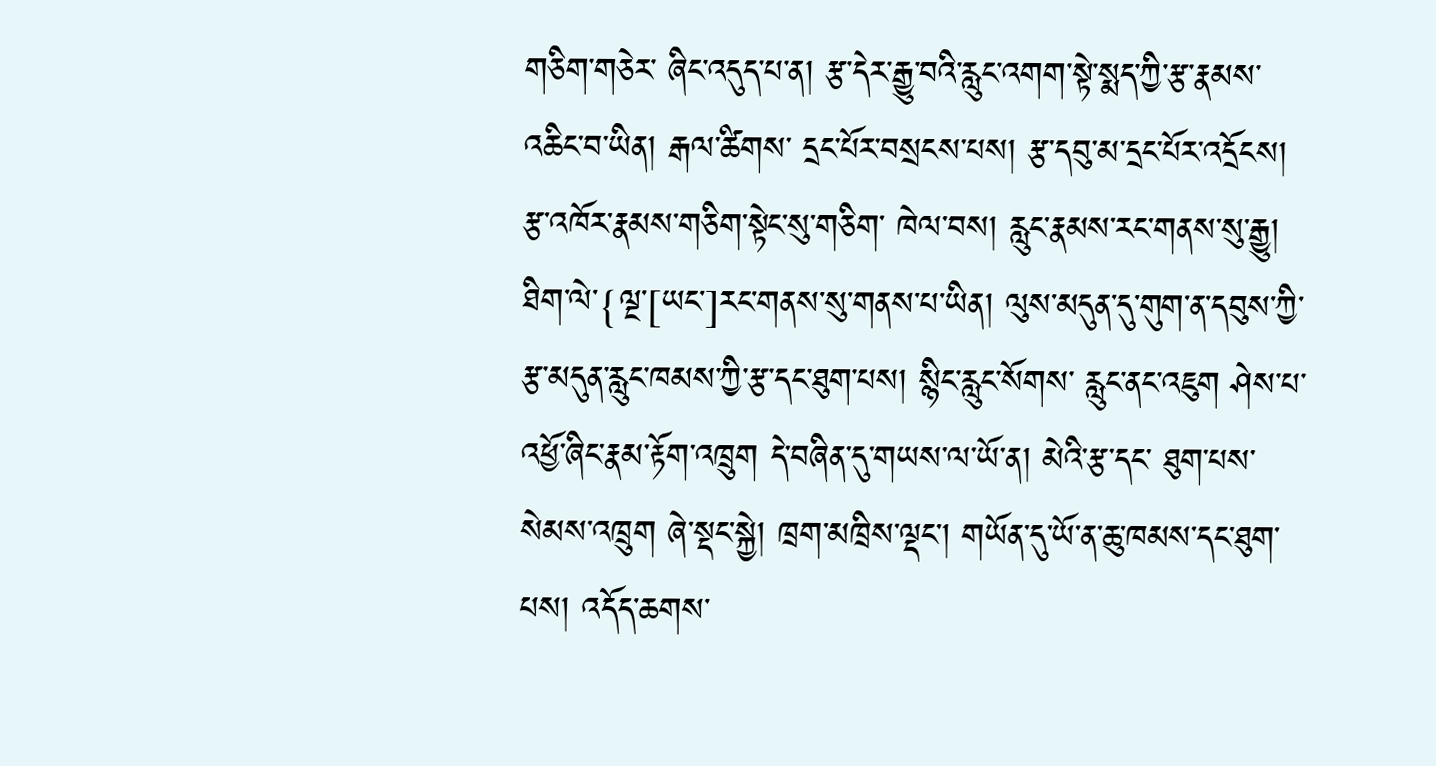གཅིག་གཅེར་ ཞིང་འདུད་པ་ན། རྩ་དེར་རྒྱུ་བའི་རླུང་འགག་སྟེ་སྨད་ཀྱི་རྩ་རྣམས་འཆིང་བ་ཡིན། རྒལ་ཚིགས་ དྲང་པོར་བསྲངས་པས། རྩ་དབུ་མ་དྲང་པོར་འདྲོངས། རྩ་འཁོར་རྣམས་གཅིག་སྟེང་སུ་གཅིག་ ཁེལ་བས། རླུང་རྣམས་རང་གནས་སུ་རྒྱུ། ཐིག་ལེ་{ལྔ་[ཡང་]རང་གནས་སུ་གནས་པ་ཡིན། ལུས་མདུན་དུ་གུག་ན་དབུས་ཀྱི་རྩ་མདུན་རླུང་ཁམས་ཀྱི་རྩ་དང་ཐུག་པས། སྙིང་རླུང་སོགས་ རླུང་ནང་འཇུག ཤེས་པ་འཕྱོ་ཞིང་རྣམ་རྟོག་འཁྲུག དེ་བཞིན་དུ་གཡས་ལ་ཡོ་ན། མེའི་རྩ་དང་ ཐུག་པས་སེམས་འཁྲུག ཞེ་སྡང་སྐྱེ། ཁྲག་མཁྲིས་ལྡང་། གཡོན་དུ་ཡོ་ན་ཆུ་ཁམས་དང་ཐུག་ པས། འདོད་ཆགས་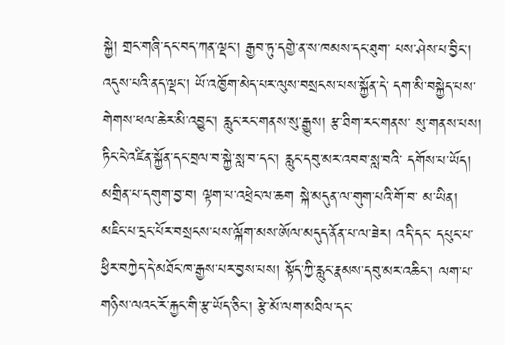སྐྱེ། གྲང་གཞི་དང་བད་ཀན་ལྡང་། རྒྱབ་ཏུ་དགྱེ་ན་ས་ཁམས་དང་ཐུག་ པས་ཤེས་པ་བྱིང་། འདུས་པའི་ནད་ལྡང་། ཡོ་འཁྱོག་མེད་པར་ལུས་བསྲངས་པས་སྐྱོན་དེ་ དག་མི་བསྐྱེད་པས་གེགས་ཕལ་ཆེར་མི་འབྱུང་། རླུང་རང་གནས་སུ་རྒྱུས། རྩ་ཐིག་རང་གནས་ སུ་གནས་པས། ཏིང་ངེ་འཛིན་སྐྱོན་དང་བྲལ་བ་སྐྱེ་སླ་བ་དང་། རླུང་དབུ་མར་འབབ་སླ་བའི་ དགོས་པ་ཡོད། མགྲིན་པ་དགུག་བྱ་བ། ལྟག་པ་འཕྲེང་ལ་ཆག སྐེ་མདུན་ལ་གུག་པའི་གོ་བ་ མ་ཡིན། མཇིང་པ་དྲང་པོར་བསྲངས་པས་ལྐོག་མས་ཨོལ་མདུད་ནོན་པ་ལ་ཟེར། འདི་དང་ དཔུང་པ་ཕྱིར་བཀྱེད་དེ་མཐོང་ཁ་རྒྱས་པར་བྱས་པས། སྟོད་ཀྱི་རླུང་རྣམས་དབུ་མར་འཆིང་། ལག་པ་གཉིས་ལའང་རོ་རྐྱང་གི་རྩ་ཡོད་ཅིང་། རྩེ་མོ་ལག་མཐིལ་དང་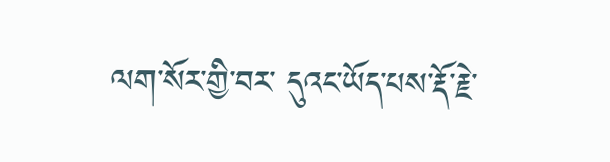ལག་སོར་གྱི་བར་ དུའང་ཡོད་པས་རྡོ་རྗེ་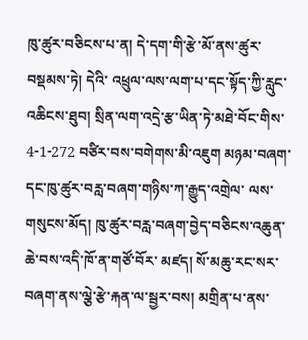ཁུ་ཚུར་བཅིངས་པ་ན། དེ་དག་གི་རྩེ་མོ་ནས་ཚུར་བསྡམས་ཏེ། དེའི་ འཕྲུལ་ལས་ལག་པ་དང་སྟོད་ཀྱི་རླུང་འཆིངས་ཐུབ། སྲིན་ལག་འདྲེ་རྩ་ཡིན་ཏེ་མཐེ་བོང་གིས་ 4-1-272 བཙིར་བས་བགེགས་མི་འཇུག མཉམ་བཞག་དང་ཁུ་ཚུར་བརླ་བཞག་གཉིས་ཀ་རྒྱུད་འགྲེལ་ ལས་གསུངས་མོད། ཁུ་ཚུར་བརླ་བཞག་བྱེད་བཅིངས་འཆུན་ཆེ་བས་འདི་ཁོ་ན་གཙོ་བོར་ མཛད། སོ་མཆུ་རང་སར་བཞག་ནས་ལྕེ་རྩེ་རྐན་ལ་སྦྱར་བས། མགྲིན་པ་ནས་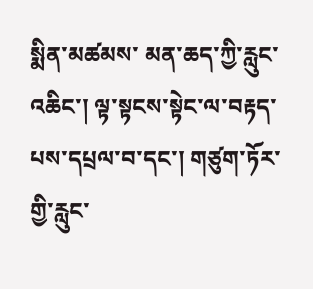སྨིན་མཚམས་ མན་ཆད་ཀྱི་རླུང་འཆིང་། ལྟ་སྟངས་སྟེང་ལ་བརྟད་པས་དཔྲལ་བ་དང་། གཙུག་ཏོར་གྱི་རླུང་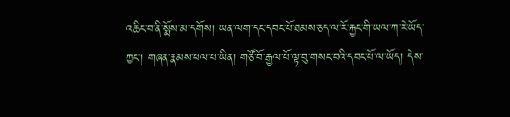འཆིང་བ་ནི་སྨོས་མ་དགོས། ཡན་ལག་དང་དབང་པོ་ཐམས་ཅད་ལ་རོ་རྐྱང་གི་ཡལ་ཀ་རེ་ཡོད་ ཀྱང་། གཞན་རྣམས་ཕལ་པ་ཡིན། གཙོ་བོ་རྒྱལ་པོ་ལྟ་བུ་གསང་བའི་དབང་པོ་ལ་ཡོད། དེས་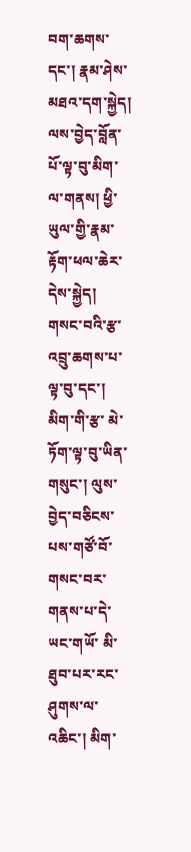བག་ཆགས་དང་། རྣམ་ཤེས་མཐའ་དག་སྐྱེད། ལས་བྱེད་བློན་པོ་ལྟ་བུ་མིག་ལ་གནས། ཕྱི་ ཡུལ་གྱི་རྣམ་རྟོག་ཕལ་ཆེར་དེས་སྐྱེད། གསང་བའི་རྩ་འབྲུ་ཆགས་པ་ལྟ་བུ་དང་། མིག་གི་རྩ་ མེ་ཏོག་ལྟ་བུ་ཡིན་གསུང་། ལུས་བྱེད་བཅིངས་པས་གཙོ་བོ་གསང་བར་གནས་པ་དེ་ཡང་གཡོ་ མི་ཐུབ་པར་རང་ཤུགས་ལ་འཆིང་། མིག་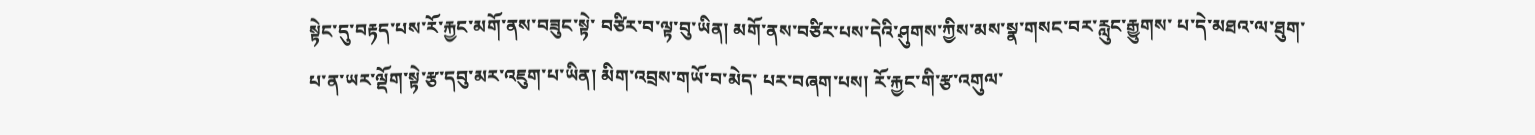སྟེང་དུ་བརྟད་པས་རོ་རྐྱང་མགོ་ནས་བཟུང་སྟེ་ བཙིར་བ་ལྟ་བུ་ཡིན། མགོ་ནས་བཙིར་པས་དེའི་ཤུགས་ཀྱིས་མས་སྣ་གསང་བར་རླུང་རྒྱུགས་ པ་དེ་མཐའ་ལ་ཐུག་པ་ན་ཡར་ལྡོག་སྟེ་རྩ་དབུ་མར་འཇུག་པ་ཡིན། མིག་འབྲས་གཡོ་བ་མེད་ པར་བཞག་པས། རོ་རྐྱང་གི་རྩ་འགུལ་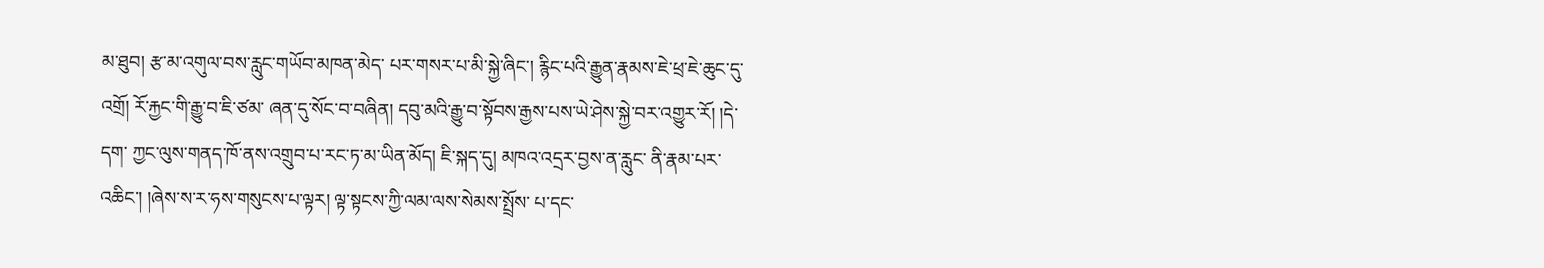མ་ཐུབ། རྩ་མ་འགུལ་བས་རླུང་གཡོབ་མཁན་མེད་ པར་གསར་པ་མི་སྐྱེ་ཞིང་། རྙིང་པའི་རྒྱུན་རྣམས་ཇེ་ཕྲ་ཇེ་ཆུང་དུ་འགྲོ། རོ་རྐྱང་གི་རྒྱུ་བ་ཇི་ཙམ་ ཞན་དུ་སོང་བ་བཞིན། དབུ་མའི་རྒྱུ་བ་སྟོབས་རྒྱས་པས་ཡེ་ཤེས་སྐྱེ་བར་འགྱུར་རོ། །དེ་དག་ ཀྱང་ལུས་གནད་ཁོ་ནས་འགྲུབ་པ་རང་ཏ་མ་ཡིན་མོད། ཇི་སྐད་དུ། མཁའ་འདྲར་བྱས་ན་རླུང་ ནི་རྣམ་པར་འཆིང་། །ཞེས་ས་ར་ཧས་གསུངས་པ་ལྟར། ལྟ་སྟངས་ཀྱི་ལམ་ལས་སེམས་སྤྲོས་ པ་དང་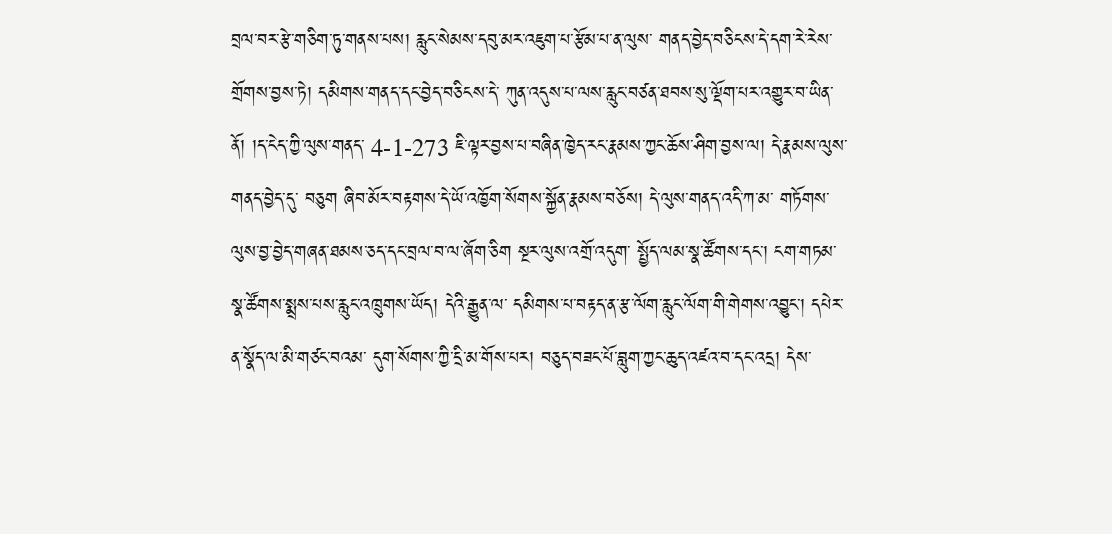བྲལ་བར་རྩེ་གཅིག་ཏུ་གནས་པས། རླུང་སེམས་དབུ་མར་འཇུག་པ་རྩོམ་པ་ན་ལུས་ གནད་བྱེད་བཅིངས་དེ་དག་རེ་རེས་གྲོགས་བྱས་ཏེ། དམིགས་གནད་དང་བྱེད་བཅིངས་དེ་ ཀུན་འདུས་པ་ལས་རླུང་བཙན་ཐབས་སུ་ལྡོག་པར་འགྱུར་བ་ཡིན་ནོ། །ད་ངེད་ཀྱི་ལུས་གནད་ 4-1-273 ཇི་ལྟར་བྱས་པ་བཞིན་ཁྱེད་རང་རྣམས་ཀྱང་ཆོས་ཤིག་བྱས་ལ། དེ་རྣམས་ལུས་གནད་བྱེད་དུ་ བཅུག ཞིབ་མོར་བརྟགས་དེ་ཡོ་འཁྱོག་སོགས་སྐྱོན་རྣམས་བཅོས། དེ་ལུས་གནད་འདི་ཀ་མ་ གཏོགས་ལུས་བྱ་བྱེད་གཞན་ཐམས་ཅད་དང་བྲལ་བ་ལ་ཞོག་ཅིག སྔར་ལུས་འགྲོ་འདུག་ སྤྱོད་ལམ་སྣ་ཚོགས་དང་། ངག་གཏམ་སྣ་ཚོགས་སྨྲས་པས་རླུང་འཁྲུགས་ཡོད། དེའི་རྒྱུན་ལ་ དམིགས་པ་བརྟད་ན་རྩ་ལོག་རླུང་ལོག་གི་གེགས་འབྱུང་། དཔེར་ན་སྣོད་ལ་མི་གཙང་བའམ་ དུག་སོགས་ཀྱི་དྲི་མ་གོས་པར། བཅུད་བཟང་པོ་བླུག་ཀྱང་ཆུད་འཛའ་བ་དང་འདྲ། དེས་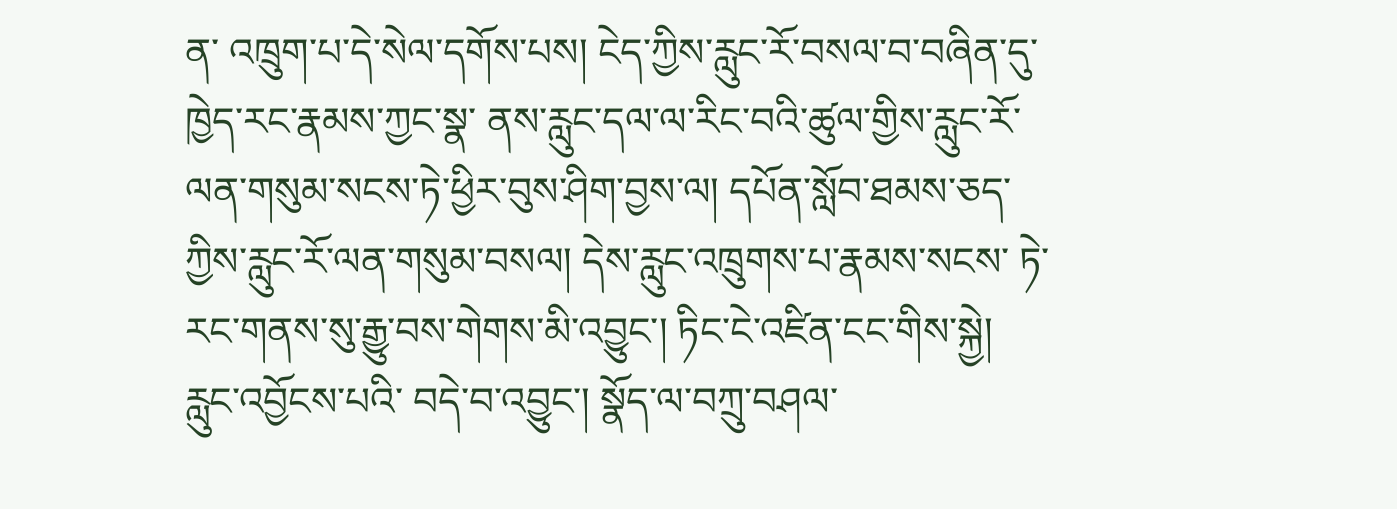ན་ འཁྲུག་པ་དེ་སེལ་དགོས་པས། ངེད་ཀྱིས་རླུང་རོ་བསལ་བ་བཞིན་དུ་ཁྱེད་རང་རྣམས་ཀྱང་སྣ་ ནས་རླུང་དལ་ལ་རིང་བའི་ཚུལ་གྱིས་རླུང་རོ་ལན་གསུམ་སངས་ཏེ་ཕྱིར་བུས་ཤིག་བྱས་ལ། དཔོན་སློབ་ཐམས་ཅད་ཀྱིས་རླུང་རོ་ལན་གསུམ་བསལ། དེས་རླུང་འཁྲུགས་པ་རྣམས་སངས་ ཏེ་རང་གནས་སུ་རྒྱུ་བས་གེགས་མི་འབྱུང་། ཏིང་ངེ་འཛིན་ངང་གིས་སྐྱེ། རླུང་འབྱོངས་པའི་ བདེ་བ་འབྱུང་། སྣོད་ལ་བཀྲུ་བཤལ་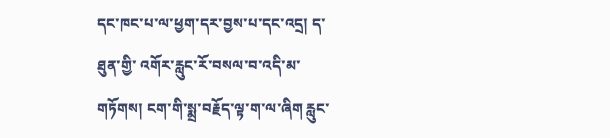དང་ཁང་པ་ལ་ཕྱག་དར་བྱས་པ་དང་འདྲ། ད་ཐུན་གྱི་ འགོར་རླུང་རོ་བསལ་བ་འདི་མ་གཏོགས། ངག་གི་སྨྲ་བརྗོད་ལྟ་ག་ལ་ཞིག རླུང་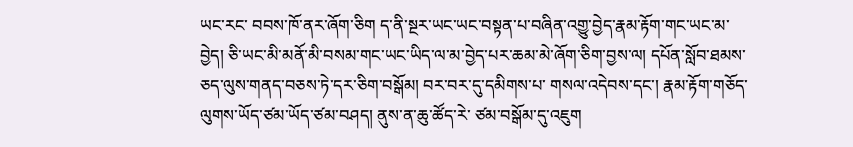ཡང་རང་ བབས་ཁོ་ནར་ཞོག་ཅིག ད་ནི་སྔར་ཡང་ཡང་བསྟན་པ་བཞིན་འགྱུ་བྱེད་རྣམ་རྟོག་གང་ཡང་མ་ བྱེད། ཅི་ཡང་མི་མནོ་མི་བསམ་གང་ཡང་ཡིད་ལ་མ་བྱེད་པར་ཆམ་མེ་ཞོག་ཅིག་བྱས་ལ། དཔོན་སློབ་ཐམས་ཅད་ལུས་གནད་བཅས་ཏེ་དར་ཅིག་བསྒོམ། བར་བར་དུ་དམིགས་པ་ གསལ་འདེབས་དང་། རྣམ་རྟོག་གཅོད་ལུགས་ཡོད་ཙམ་ཡོད་ཙམ་བཤད། ནུས་ན་ཆུ་ཚོད་རེ་ ཙམ་བསྒོམ་དུ་འཇུག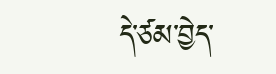དེ་ཙམ་བྱེད་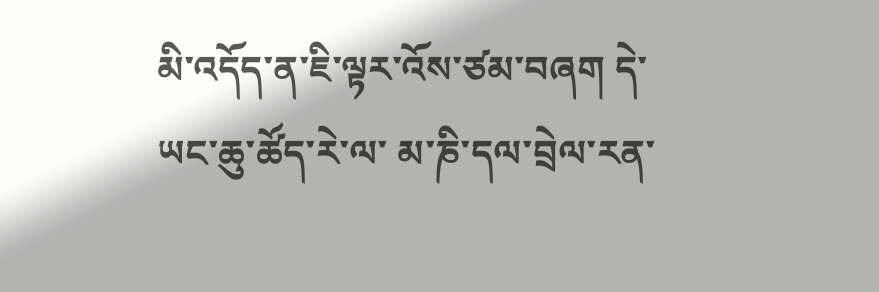མི་འདོད་ན་ཇི་ལྟར་འོས་ཙམ་བཞག དེ་ཡང་ཆུ་ཚོད་རེ་ལ་ མ་ཎི་དལ་བྲེལ་རན་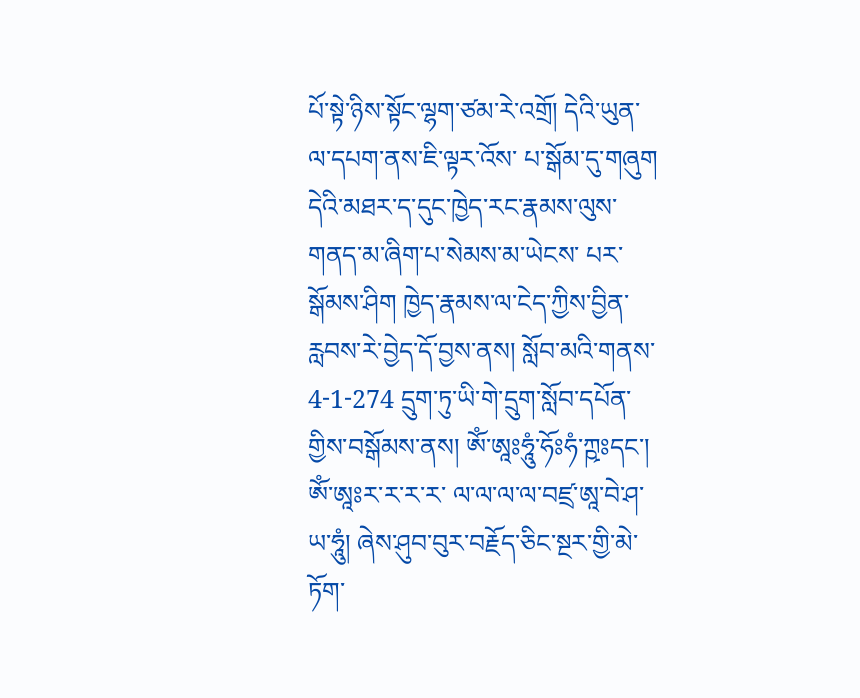པོ་སྟེ་ཉིས་སྟོང་ལྷག་ཙམ་རེ་འགྲོ། དེའི་ཡུན་ལ་དཔག་ནས་ཇི་ལྟར་འོས་ པ་སྒོམ་དུ་གཞུག དེའི་མཐར་ད་དུང་ཁྱེད་རང་རྣམས་ལུས་གནད་མ་ཞིག་པ་སེམས་མ་ཡེངས་ པར་སྒོམས་ཤིག ཁྱེད་རྣམས་ལ་ངེད་ཀྱིས་བྱིན་རླབས་རེ་བྱེད་དོ་བྱས་ནས། སློབ་མའི་གནས་ 4-1-274 དྲུག་ཏུ་ཡི་གེ་དྲུག་སློབ་དཔོན་གྱིས་བསྒོམས་ནས། ༀ་ཨཱཿཧཱུཾ་ཧོཿཧཾ་ཀྵཿདང་། ༀ་ཨཱཿར་ར་ར་ར་ ལ་ལ་ལ་ལ་བཛྲ་ཨཱ་བེ་ཤ་ཡ་ཧཱུཾ། ཞེས་ཤུབ་བུར་བརྗོད་ཅིང་སྔར་གྱི་མེ་ཏོག་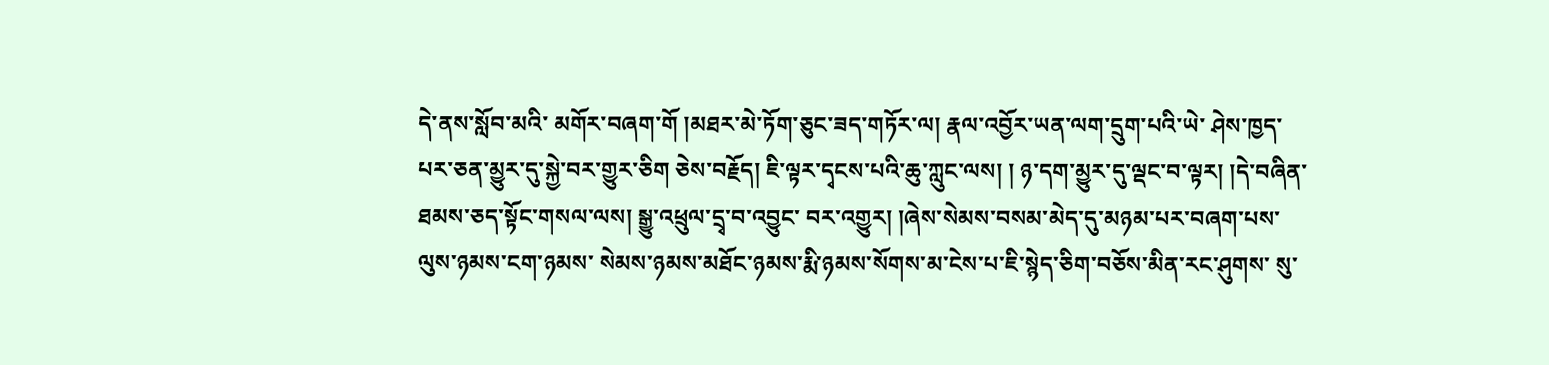དེ་ནས་སློབ་མའི་ མགོར་བཞག་གོ །མཐར་མེ་ཏོག་ཅུང་ཟད་གཏོར་ལ། རྣལ་འབྱོར་ཡན་ལག་དྲུག་པའི་ཡེ་ ཤེས་ཁྱད་པར་ཅན་མྱུར་དུ་སྐྱེ་བར་གྱུར་ཅིག ཅེས་བརྗོད། ཇི་ལྟར་དྭངས་པའི་ཆུ་ཀླུང་ལས། ། ཉ་དག་མྱུར་དུ་ལྡང་བ་ལྟར། །དེ་བཞིན་ཐམས་ཅད་སྟོང་གསལ་ལས། སྒྱུ་འཕྲུལ་དྲྭ་བ་འབྱུང་ བར་འགྱུར། །ཞེས་སེམས་བསམ་མེད་དུ་མཉམ་པར་བཞག་པས་ལུས་ཉམས་ངག་ཉམས་ སེམས་ཉམས་མཐོང་ཉམས་རྨི་ཉམས་སོགས་མ་ངེས་པ་ཇི་སྙེད་ཅིག་བཅོས་མིན་རང་ཤུགས་ སུ་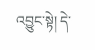འབྱུང་སྟེ། དེ་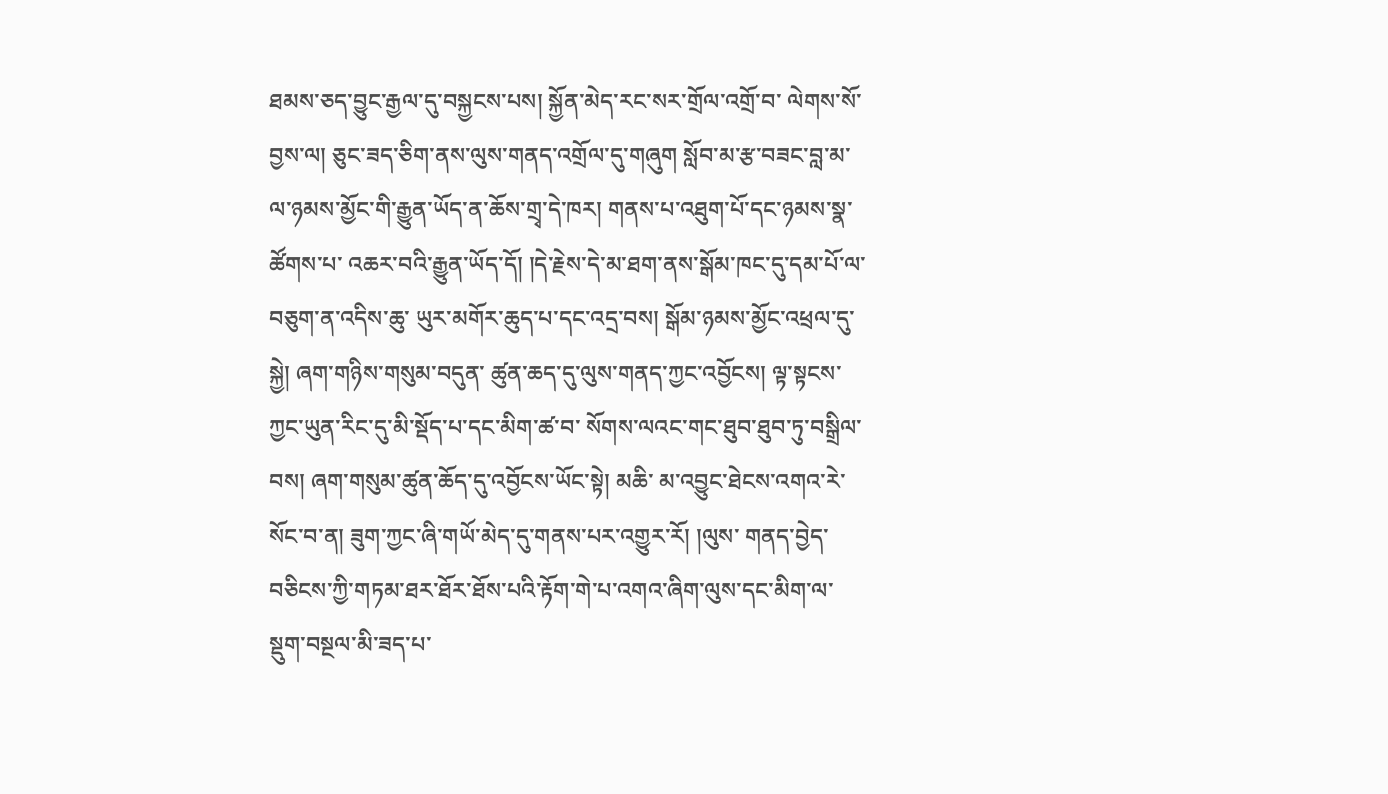ཐམས་ཅད་བྱུང་རྒྱལ་དུ་བསྐྱངས་པས། སྐྱོན་མེད་རང་སར་གྲོལ་འགྲོ་བ་ ལེགས་སོ་བྱས་ལ། ཅུང་ཟད་ཅིག་ནས་ལུས་གནད་འགྲོལ་དུ་གཞུག སློབ་མ་རྩ་བཟང་བླ་མ་ ལ་ཉམས་མྱོང་གི་རྒྱུན་ཡོད་ན་ཆོས་གྲྭ་དེ་ཁར། གནས་པ་འཐུག་པོ་དང་ཉམས་སྣ་ཚོགས་པ་ འཆར་བའི་རྒྱུན་ཡོད་དོ། །དེ་རྗེས་དེ་མ་ཐག་ནས་སྒོམ་ཁང་དུ་དམ་པོ་ལ་བཅུག་ན་འདིས་ཆུ་ ཡུར་མགོར་ཆུད་པ་དང་འདྲ་བས། སྒོམ་ཉམས་མྱོང་འཕྲལ་དུ་སྐྱེ། ཞག་གཉིས་གསུམ་བདུན་ ཚུན་ཆད་དུ་ལུས་གནད་ཀྱང་འབྱོངས། ལྟ་སྟངས་ཀྱང་ཡུན་རིང་དུ་མི་སྡོད་པ་དང་མིག་ཚ་བ་ སོགས་ལའང་གང་ཐུབ་ཐུབ་ཏུ་བསྒྲིལ་བས། ཞག་གསུམ་ཚུན་ཆོད་དུ་འབྱོངས་ཡོང་སྟེ། མཆི་ མ་འབྱུང་ཐེངས་འགའ་རེ་སོང་བ་ན། ཟུག་ཀྱང་ཞི་གཡོ་མེད་དུ་གནས་པར་འགྱུར་རོ། །ལུས་ གནད་བྱེད་བཅིངས་ཀྱི་གཏམ་ཐར་ཐོར་ཐོས་པའི་རྟོག་གེ་པ་འགའ་ཞིག་ལུས་དང་མིག་ལ་ སྡུག་བསྔལ་མི་ཟད་པ་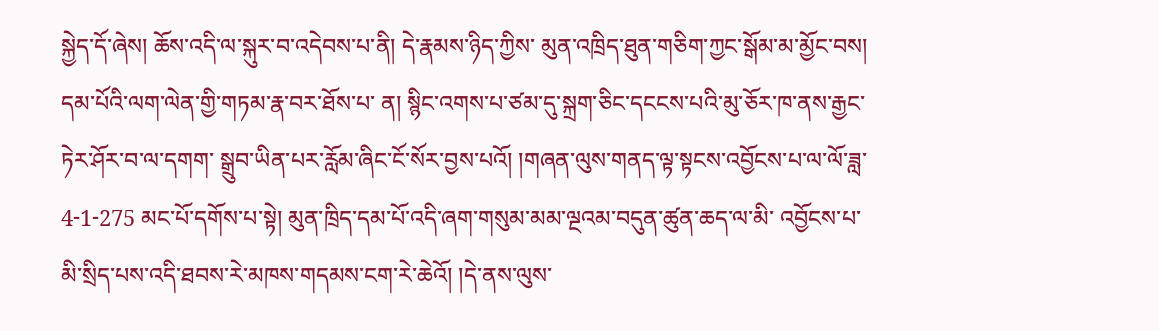སྐྱེད་དོ་ཞེས། ཆོས་འདི་ལ་སྐུར་བ་འདེབས་པ་ནི། དེ་རྣམས་ཉིད་ཀྱིས་ མུན་འཁྲིད་ཐུན་གཅིག་ཀྱང་སྒོམ་མ་མྱོང་བས། དམ་པོའི་ལག་ལེན་གྱི་གཏམ་རྣ་བར་ཐོས་པ་ ན། སྙིང་འགས་པ་ཙམ་དུ་སྐྲག་ཅིང་དངངས་པའི་མུ་ཅོར་ཁ་ནས་རྒྱང་ཏེར་ཤོར་བ་ལ་དགག་ སྒྲུབ་ཡིན་པར་རློམ་ཞིང་ངོ་སོར་བྱས་པའོ། །གཞན་ལུས་གནད་ལྟ་སྟངས་འབྱོངས་པ་ལ་ལོ་ཟླ་ 4-1-275 མང་པོ་དགོས་པ་སྟེ། མུན་ཁྲིད་དམ་པོ་འདི་ཞག་གསུམ་མམ་ལྔའམ་བདུན་ཚུན་ཆད་ལ་མི་ འབྱོངས་པ་མི་སྲིད་པས་འདི་ཐབས་རེ་མཁས་གདམས་ངག་རེ་ཆེའོ། །དེ་ནས་ལུས་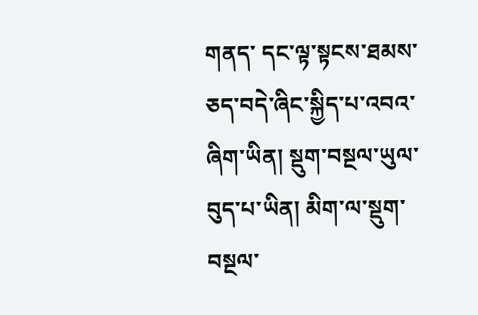གནད་ དང་ལྟ་སྟངས་ཐམས་ཅད་བདེ་ཞིང་སྐྱིད་པ་འབའ་ཞིག་ཡིན། སྡུག་བསྔལ་ཡུལ་བུད་པ་ཡིན། མིག་ལ་སྡུག་བསྔལ་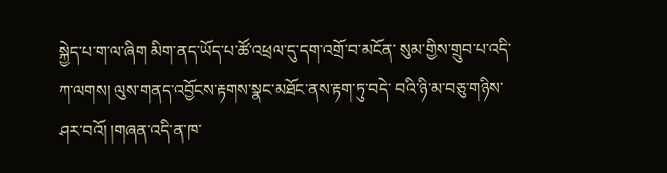སྐྱེད་པ་ག་ལ་ཞིག མིག་ནད་ཡོད་པ་ཚོ་འཕྲལ་དུ་དག་འགྲོ་བ་མངོན་ སུམ་གྱིས་གྲུབ་པ་འདི་ཀ་ལགས། ལུས་གནད་འབྱོངས་རྟགས་སྣང་མཐོང་ནས་རྟག་ཏུ་བདེ་ བའི་ཉི་མ་བཅུ་གཉིས་ཤར་བའོ། །གཞན་འདི་ན་ཁ་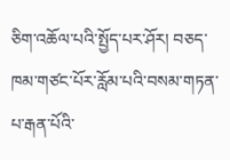ཅིག་འཆོལ་པའི་སྤྱོད་པར་ཤོར། བཅད་ ཁམ་གཙང་པོར་རློམ་པའི་བསམ་གཏན་པ་རྒན་པོའི་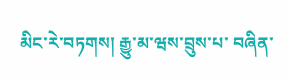མིང་རེ་བཏགས། རྒྱུ་མ་ཝས་བྲུས་པ་ བཞིན་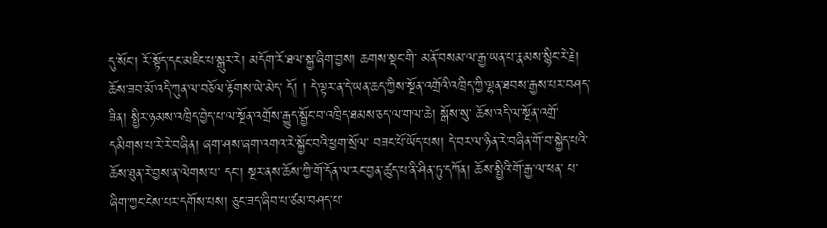དུ་སོང་། རོ་སྟོད་དང་མཇིང་པ་སྒུར་རེ། མདོག་རོ་ཐལ་སྐྱ་ཞིག་བྱས། ཆགས་སྡང་གི་ མནོ་བསམ་ལ་རྒྱ་ཡན་པ་རྣམས་སྙིང་རེ་རྗེ། ཆོས་ཟབ་མོ་འདི་ཀུན་ལ་བཅོལ་རྟོགས་ཡེ་མེད་ དོ། ། དེ་ལྟར་ན་དེ་ཡན་ཆད་ཀྱིས་སྔོན་འགྲོའི་འཁྲིད་ཀྱི་ལྷན་ཐབས་རྒྱས་པར་བཤད་ཟིན། སྤྱིར་ཉམས་འཁྲིད་བྱེད་པ་ལ་སྔོན་འགྲོས་རྒྱུད་སྦྱོང་བ་འཁྲིད་ཐམས་ཅད་ལ་གལ་ཆེ། སྒོས་སུ་ ཆོས་འདི་ལ་སྔོན་འགྲོ་དམིགས་པ་རེ་རེ་བཞིན། ཞག་ཤས་ཞག་འགའ་རེ་སྐྱོང་བའི་ཕྱག་སྲོལ་ བཟང་པོ་ཡོད་པས། དེ་བར་ལ་ཉིན་རེ་བཞིན་གོ་བ་སྐྱེད་པའི་ཆོས་ཐུན་རེ་བྱས་ན་ལེགས་པ་ དང་། སྔར་ནས་ཆོས་ཀྱི་གོ་དོན་ལ་རང་བྱན་ཚུད་པ་ནི་ཤིན་ཏུ་དཀོན། ཆོས་སྤྱིའི་གོ་རྒྱ་ལ་ཕན་ པ་ཞིག་ཀྱང་ངེས་པར་དགོས་པས། ཅུང་ཟད་ཞིབ་པ་ཙམ་བཤད་པ་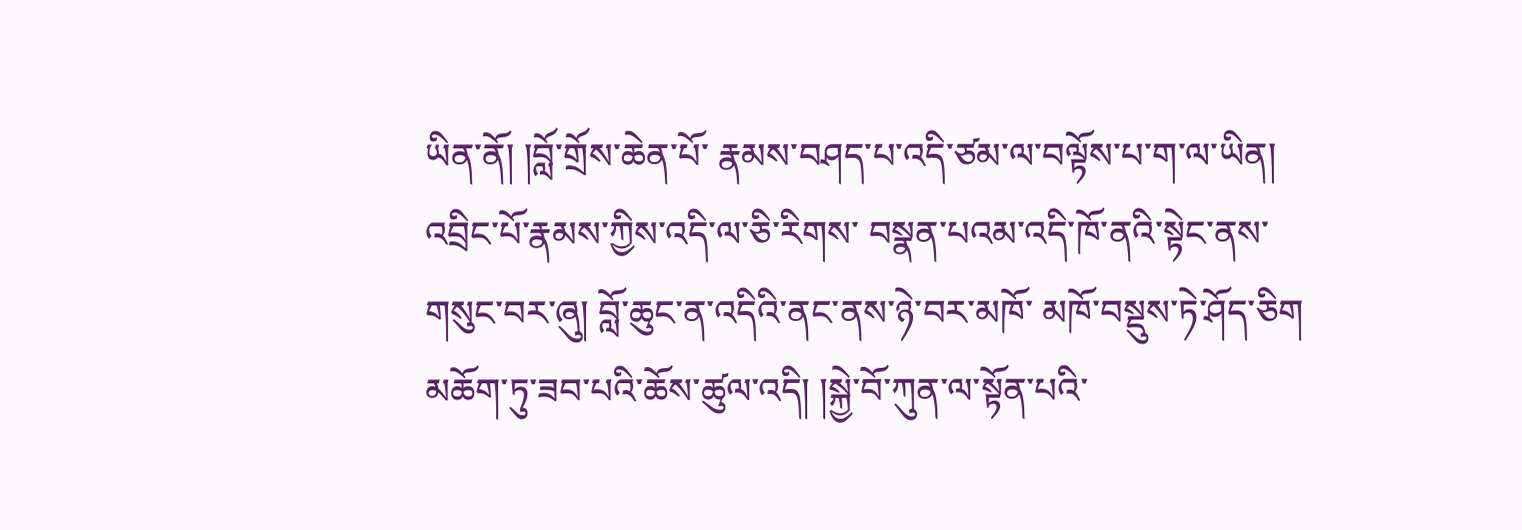ཡིན་ནོ། །བློ་གྲོས་ཆེན་པོ་ རྣམས་བཤད་པ་འདི་ཙམ་ལ་བལྟོས་པ་ག་ལ་ཡིན། འབྲིང་པོ་རྣམས་ཀྱིས་འདི་ལ་ཅི་རིགས་ བསྣན་པའམ་འདི་ཁོ་ནའི་སྟེང་ནས་གསུང་བར་ཞུ། བློ་ཆུང་ན་འདིའི་ནང་ནས་ཉེ་བར་མཁོ་ མཁོ་བསྡུས་ཏེ་ཤོད་ཅིག མཆོག་ཏུ་ཟབ་པའི་ཆོས་ཚུལ་འདི། །སྐྱེ་བོ་ཀུན་ལ་སྟོན་པའི་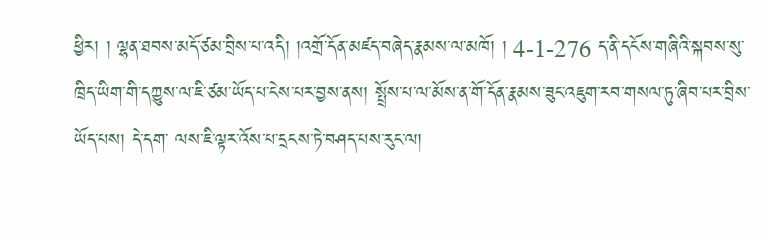ཕྱིར། ། ལྷན་ཐབས་མདོ་ཙམ་བྲིས་པ་འདི། །འགྲོ་དོན་མཛད་བཞེད་རྣམས་ལ་མཁོ། ། 4-1-276 ད་ནི་དངོས་གཞིའི་སྐབས་སུ་ཁྲིད་ཡིག་གི་དཀྱུས་ལ་ཇི་ཙམ་ཡོད་པ་ངེས་པར་བྱས་ནས། སྤྲོས་པ་ལ་མོས་ན་གོ་དོན་རྣམས་ཟུང་འཇུག་རབ་གསལ་ཏུ་ཞིབ་པར་བྲིས་ཡོད་པས། དེ་དག་ ལས་ཇི་ལྟར་འོས་པ་དྲངས་ཏེ་བཤད་པས་རུང་ལ།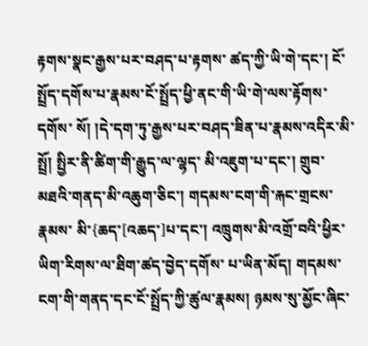རྟགས་སྣང་རྒྱས་པར་བཤད་པ་རྟགས་ ཚད་ཀྱི་ཡི་གེ་དང་། ངོ་སྤྲོད་དགོས་པ་རྣམས་ངོ་སྤྲོད་ཕྱི་ནང་གི་ཡི་གེ་ལས་རྟོགས་དགོས་ སོ། །དེ་དག་ཏུ་རྒྱས་པར་བཤད་ཟིན་པ་རྣམས་འདིར་མི་སྤྲོ། སྤྱིར་ནི་ཚིག་གི་རྒྱུད་ལ་ལྷད་ མི་འཇུག་པ་དང་། གྲུབ་མཐའི་གནད་མི་འཆུག་ཅིང་། གདམས་ངག་གི་རྐང་གྲངས་རྣམས་ མི་{ཆད་[འཆད་]པ་དང་། འཁྲུགས་མི་འགྲོ་བའི་ཕྱིར་ཡིག་རིགས་ལ་ཐིག་ཚད་བྱེད་དགོས་ པ་ཡིན་མོད། གདམས་ངག་གི་གནད་དང་ངོ་སྤྲོད་ཀྱི་ཚུལ་རྣམས། ཉམས་སུ་མྱོང་ཞིང་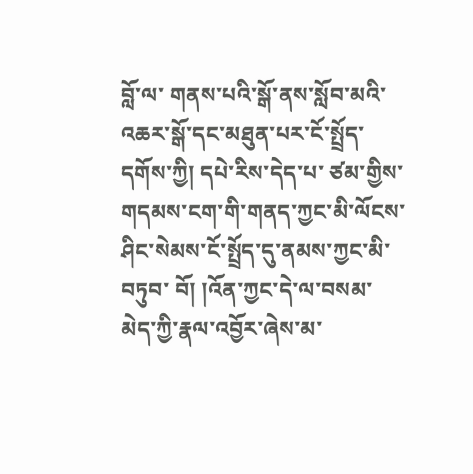བློ་ལ་ གནས་པའི་སྒོ་ནས་སློབ་མའི་འཆར་སྒོ་དང་མཐུན་པར་ངོ་སྤྲོད་དགོས་ཀྱི། དཔེ་རིས་དེད་པ་ ཙམ་གྱིས་གདམས་ངག་གི་གནད་ཀྱང་མི་ལོངས་ཤིང་སེམས་ངོ་སྤྲོད་དུ་ནམས་ཀྱང་མི་བཏུབ་ བོ། །འོན་ཀྱང་དེ་ལ་བསམ་མེད་ཀྱི་རྣལ་འབྱོར་ཞེས་མ་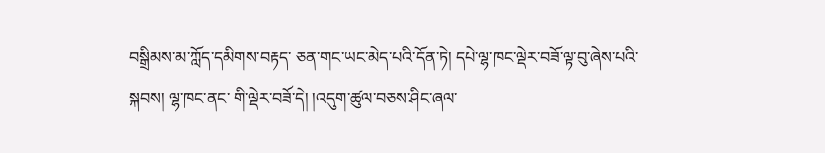བསྒྲིམས་མ་ཀློད་དམིགས་བརྟད་ ཅན་གང་ཡང་མེད་པའི་དོན་ཏེ། དཔེ་ལྷ་ཁང་ལྡེར་བཟོ་ལྟ་བུ་ཞེས་པའི་སྐབས། ལྷ་ཁང་ནང་ གི་ལྡེར་བཟོ་དེ། །འདུག་ཚུལ་བཅས་ཤིང་ཞལ་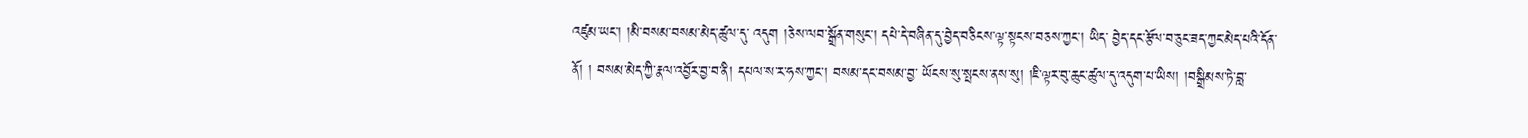འཛུམ་ཡང་། །མི་བསམ་བསམ་མེད་ཚུལ་དུ་ འདུག །ཅེས་ལབ་སྒྲོན་གསུང་། དཔེ་དེ་བཞིན་དུ་བྱེད་བཅིངས་ལྟ་སྟངས་བཅས་ཀྱང་། ཡིད་ བྱེད་དང་རྩོལ་བ་ཅུང་ཟད་ཀྱང་མེད་པའི་དོན་ནོ། ། བསམ་མེད་ཀྱི་རྣལ་འབྱོར་བྱ་བ་ནི། དཔལ་ས་ར་ཧས་ཀྱང་། བསམ་དང་བསམ་བྱ་ ཡོངས་སུ་སྤངས་ནས་སུ། །ཇི་ལྟར་བུ་ཆུང་ཚུལ་དུ་འདུག་པ་ཡིས། །བསྒྲིམས་ཏེ་བླ་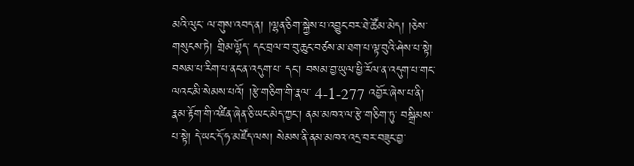མའི་ལུང་ ལ་གུས་འབད་ན། །ལྷན་ཅིག་སྐྱེས་པ་འབྱུང་བར་ཐེ་ཚོམ་མེད། །ཅེས་གསུངས་ཏེ། གྲིམ་ལྷོད་ དང་བྲལ་བ་བུ་ཆུང་བཙས་མ་ཐག་པ་ལྟ་བུའི་ཤེས་པ་སྟེ། བསམ་པ་རིག་པ་ནང་ན་འདུག་པ་ དང་། བསམ་བྱ་ཡུལ་ཕྱི་རོལ་ན་འདུག་པ་གང་ལའང་མི་སེམས་པའོ། །རྩེ་གཅིག་གི་རྣལ་ 4-1-277 འབྱོར་ཞེས་པ་ནི། རྣམ་རྟོག་གི་འཛིན་ཞེན་ཅི་ཡང་མེད་ཀྱང་། ནམ་མཁའ་ལ་རྩེ་གཅིག་ཏུ་ བསྒྲིམས་པ་སྟེ། དེ་ཡང་དོ་ཧ་མཛོད་ལས། སེམས་ནི་ནམ་མཁའ་འདྲ་བར་བཟུང་བྱ་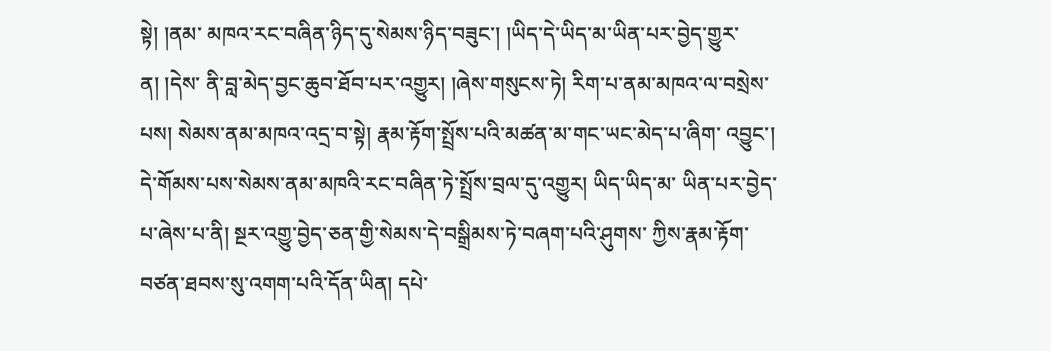སྟེ། །ནམ་ མཁའ་རང་བཞིན་ཉིད་དུ་སེམས་ཉིད་བཟུང་། །ཡིད་དེ་ཡིད་མ་ཡིན་པར་བྱེད་གྱུར་ན། །དེས་ ནི་བླ་མེད་བྱང་ཆུབ་ཐོབ་པར་འགྱུར། །ཞེས་གསུངས་ཏེ། རིག་པ་ནམ་མཁའ་ལ་བསྲེས་ པས། སེམས་ནམ་མཁའ་འདྲ་བ་སྟེ། རྣམ་རྟོག་སྤྲོས་པའི་མཚན་མ་གང་ཡང་མེད་པ་ཞིག་ འབྱུང་། དེ་གོམས་པས་སེམས་ནམ་མཁའི་རང་བཞིན་ཏེ་སྤྲོས་བྲལ་དུ་འགྱུར། ཡིད་ཡིད་མ་ ཡིན་པར་བྱེད་པ་ཞེས་པ་ནི། སྔར་འགྱུ་བྱེད་ཅན་གྱི་སེམས་དེ་བསྒྲིམས་ཏེ་བཞག་པའི་ཤུགས་ ཀྱིས་རྣམ་རྟོག་བཙན་ཐབས་སུ་འགག་པའི་དོན་ཡིན། དཔེ་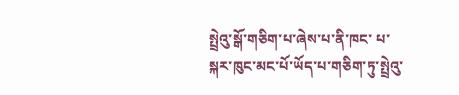སྤྲེའུ་སྒོ་གཅིག་པ་ཞེས་པ་ནི་ཁང་ པ་སྐར་ཁུང་མང་པོ་ཡོད་པ་གཅིག་ཏུ་སྤྲེའུ་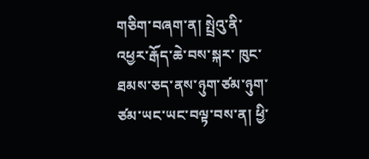གཅིག་བཞག་ན། སྤྲེའུ་ནི་འཕྱར་རྒོད་ཆེ་བས་སྐར་ ཁུང་ཐམས་ཅད་ནས་ཉུག་ཙམ་ཉུག་ཙམ་ཡང་ཡང་བལྟ་བས་ན། ཕྱི་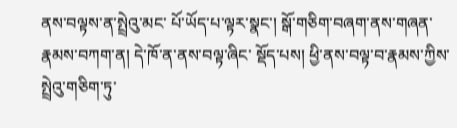ནས་བལྟས་ན་སྤྲེའུ་མང་ པོ་ཡོད་པ་ལྟར་སྣང་། སྒོ་གཅིག་བཞག་ནས་གཞན་རྣམས་བཀག་ན། དེ་ཁོ་ན་ནས་བལྟ་ཞིང་ སྡོད་པས། ཕྱི་ནས་བལྟ་བ་རྣམས་ཀྱིས་སྤྲེའུ་གཅིག་ཏུ་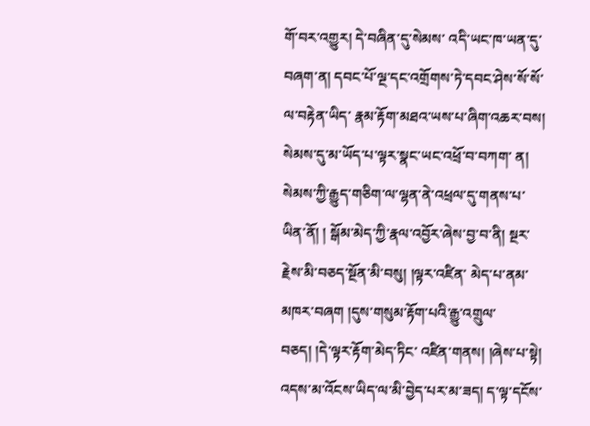གོ་བར་འགྱུར། དེ་བཞིན་དུ་སེམས་ འདི་ཡང་ཁ་ཡན་དུ་བཞག་ན། དབང་པོ་ལྔ་དང་འགྲོགས་ཏེ་དབང་ཤེས་སོ་སོ་ལ་བརྟེན་ཡིད་ རྣམ་རྟོག་མཐའ་ཡས་པ་ཞིག་འཆར་བས། སེམས་དུ་མ་ཡོད་པ་ལྟར་སྣང་ཡང་འཕྲོ་བ་བཀག་ ན། སེམས་ཀྱི་རྒྱུད་གཅིག་ལ་ལྷན་ནེ་འཕྲལ་དུ་གནས་པ་ཡིན་ནོ། ། སྒོམ་མེད་ཀྱི་རྣལ་འབྱོར་ཞེས་བྱ་བ་ནི། སྔར་རྗེས་མི་བཅད་སྔོན་མི་བསུ། །ལྟར་འཛིན་ མེད་པ་ནམ་མཁར་བཞག །དུས་གསུམ་རྟོག་པའི་རྒྱུ་འགྲུལ་བཅད། །དེ་ལྟར་རྟོག་མེད་ཏིང་ འཛིན་གནས། །ཞེས་པ་སྟེ། འདས་མ་འོངས་ཡིད་ལ་མི་བྱེད་པར་མ་ཟད། ད་ལྟ་དངོས་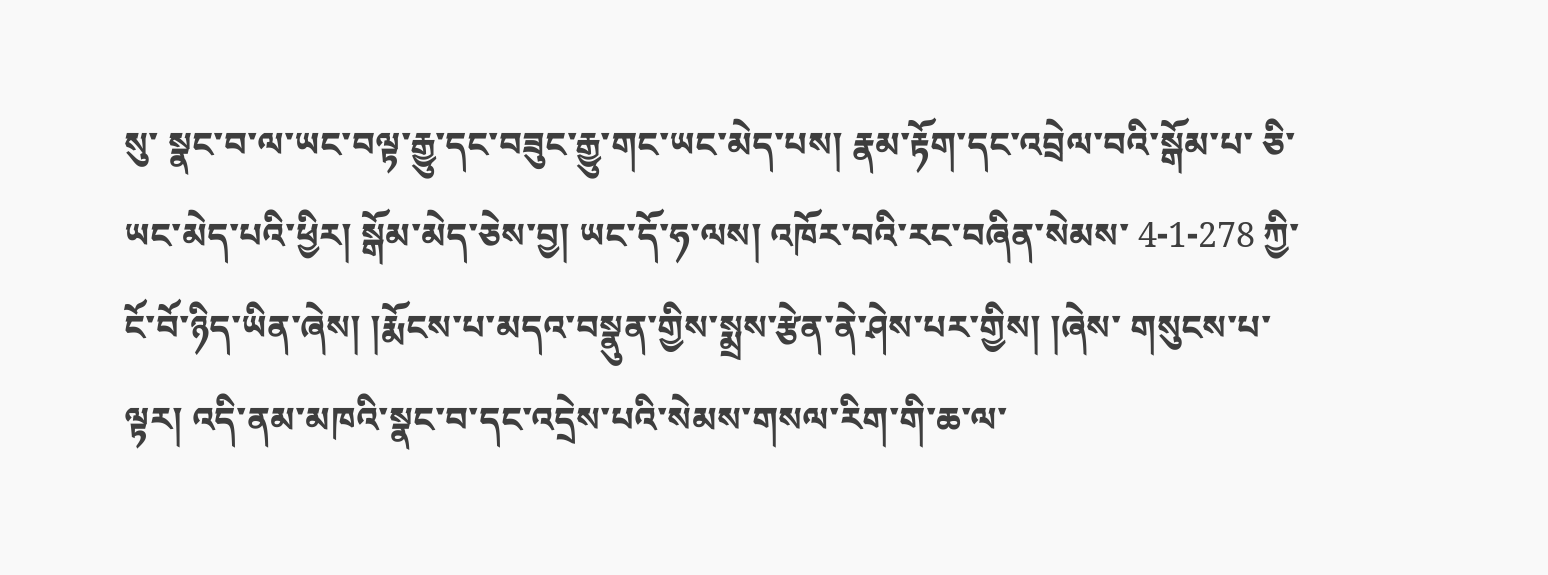སུ་ སྣང་བ་ལ་ཡང་བལྟ་རྒྱུ་དང་བཟུང་རྒྱུ་གང་ཡང་མེད་པས། རྣམ་རྟོག་དང་འབྲེལ་བའི་སྒོམ་པ་ ཅི་ཡང་མེད་པའི་ཕྱིར། སྒོམ་མེད་ཅེས་བྱ། ཡང་དོ་ཧ་ལས། འཁོར་བའི་རང་བཞིན་སེམས་ 4-1-278 ཀྱི་ངོ་བོ་ཉིད་ཡིན་ཞེས། །རྨོངས་པ་མདའ་བསྣུན་གྱིས་སྨྲས་རྩེན་ནེ་ཤེས་པར་གྱིས། །ཞེས་ གསུངས་པ་ལྟར། འདི་ནམ་མཁའི་སྣང་བ་དང་འདྲེས་པའི་སེམས་གསལ་རིག་གི་ཆ་ལ་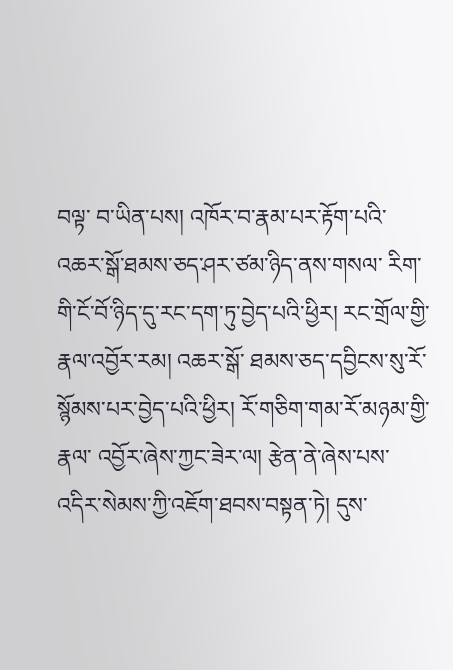བལྟ་ བ་ཡིན་པས། འཁོར་བ་རྣམ་པར་རྟོག་པའི་འཆར་སྒོ་ཐམས་ཅད་ཤར་ཙམ་ཉིད་ནས་གསལ་ རིག་གི་ངོ་བོ་ཉིད་དུ་རང་དག་ཏུ་བྱེད་པའི་ཕྱིར། རང་གྲོལ་གྱི་རྣལ་འབྱོར་རམ། འཆར་སྒོ་ ཐམས་ཅད་དབྱིངས་སུ་རོ་སྙོམས་པར་བྱེད་པའི་ཕྱིར། རོ་གཅིག་གམ་རོ་མཉམ་གྱི་རྣལ་ འབྱོར་ཞེས་ཀྱང་ཟེར་ལ། རྩེན་ནེ་ཞེས་པས་འདིར་སེམས་ཀྱི་འཇོག་ཐབས་བསྟན་ཏེ། དུས་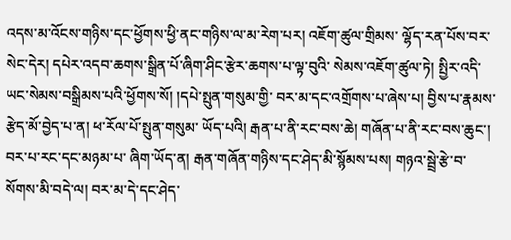འདས་མ་འོངས་གཉིས་དང་ཕྱོགས་ཕྱི་ནང་གཉིས་ལ་མ་རེག་པར། འཇོག་ཚུལ་གྲིམས་ ལྷོད་རན་པོས་བར་སེང་དེར། དཔེར་འདབ་ཆགས་སྒྲིན་པོ་ཞིག་ཤིང་རྩེར་ཆགས་པ་ལྟ་བུའི་ སེམས་འཇོག་ཚུལ་ཏེ། སྤྱིར་འདི་ཡང་སེམས་བསྒྲིམས་པའི་ཕྱོགས་སོ། །དཔེ་སྤུན་གསུམ་གྱི་ བར་མ་དང་འགྲོགས་པ་ཞེས་པ། བྱིས་པ་རྣམས་རྩེད་མོ་བྱེད་པ་ན། ཕ་རོལ་པོ་སྤུན་གསུམ་ ཡོད་པའི། རྒན་པ་ནི་རང་བས་ཆེ། གཞོན་པ་ནི་རང་བས་ཆུང་། བར་པ་རང་དང་མཉམ་པ་ ཞིག་ཡོད་ན། རྒན་གཞོན་གཉིས་དང་ཤེད་མི་སྙོམས་པས། གཉའ་སྦྲེ་རྩེ་བ་སོགས་མི་བདེ་ལ། བར་མ་དེ་དང་ཤེད་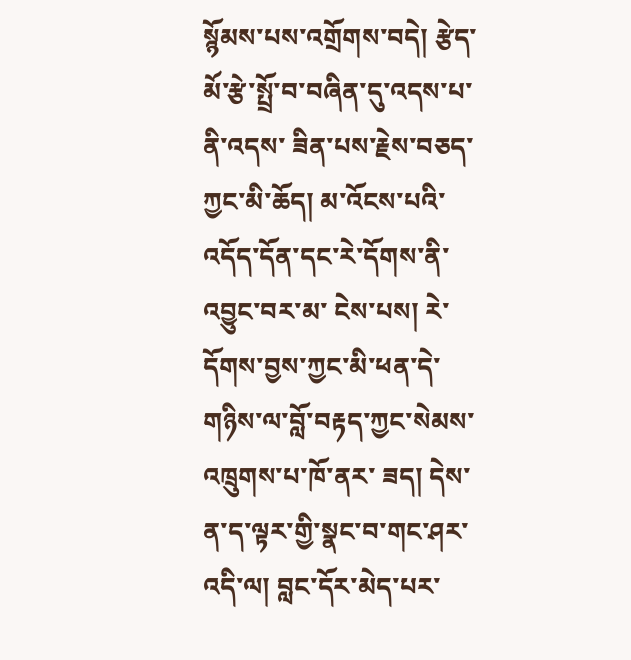སྙོམས་པས་འགྲོགས་བདེ། རྩེད་མོ་རྩེ་སྤྲོ་བ་བཞིན་དུ་འདས་པ་ནི་འདས་ ཟིན་པས་རྗེས་བཅད་ཀྱང་མི་ཆོད། མ་འོངས་པའི་འདོད་དོན་དང་རེ་དོགས་ནི་འབྱུང་བར་མ་ ངེས་པས། རེ་དོགས་བྱས་ཀྱང་མི་ཕན་དེ་གཉིས་ལ་བློ་བརྟད་ཀྱང་སེམས་འཁྲུགས་པ་ཁོ་ནར་ ཟད། དེས་ན་ད་ལྟར་གྱི་སྣང་བ་གང་ཤར་འདི་ལ། བླང་དོར་མེད་པར་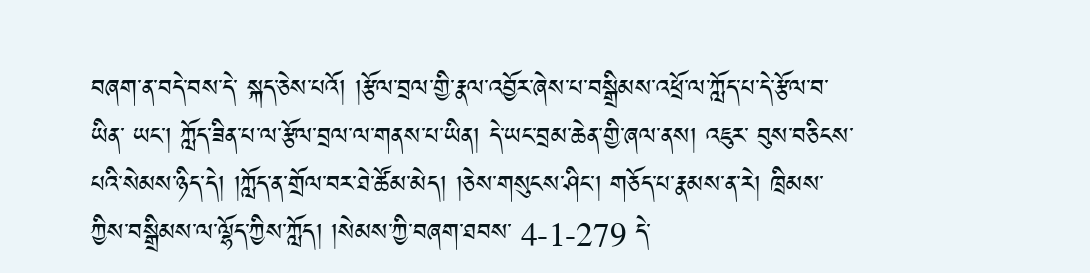བཞག་ན་བདེ་བས་དེ་ སྐད་ཅེས་པའོ། །རྩོལ་བྲལ་གྱི་རྣལ་འབྱོར་ཞེས་པ་བསྒྲིམས་འཕྲོ་ལ་ཀློད་པ་དེ་རྩོལ་བ་ཡིན་ ཡང་། ཀློད་ཟིན་པ་ལ་རྩོལ་བྲལ་ལ་གནས་པ་ཡིན། དེ་ཡང་བྲམ་ཆེན་གྱི་ཞལ་ནས། འཇུར་ བུས་བཅིངས་པའི་སེམས་ཉིད་དེ། །ཀློད་ན་གྲོལ་བར་ཐེ་ཚོམ་མེད། །ཅེས་གསུངས་ཤིང་། གཅོད་པ་རྣམས་ན་རེ། ཁྲིམས་ཀྱིས་བསྒྲིམས་ལ་ལྷོད་ཀྱིས་ཀློད། །སེམས་ཀྱི་བཞག་ཐབས་ 4-1-279 དེ་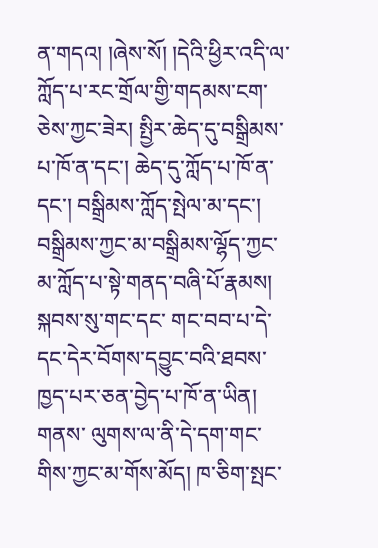ན་གདའ། །ཞེས་སོ། །དེའི་ཕྱིར་འདི་ལ་ཀློད་པ་རང་གྲོལ་གྱི་གདམས་ངག་ཅེས་ཀྱང་ཟེར། སྤྱིར་ཆེད་དུ་བསྒྲིམས་པ་ཁོ་ན་དང་། ཆེད་དུ་ཀློད་པ་ཁོ་ན་དང་། བསྒྲིམས་ཀློད་སྤེལ་མ་དང་། བསྒྲིམས་ཀྱང་མ་བསྒྲིམས་ལྷོད་ཀྱང་མ་ཀློད་པ་སྟེ་གནད་བཞི་པོ་རྣམས། སྐབས་སུ་གང་དང་ གང་བབ་པ་དེ་དང་དེར་བོགས་དབྱུང་བའི་ཐབས་ཁྱད་པར་ཅན་བྱེད་པ་ཁོ་ན་ཡིན། གནས་ ལུགས་ལ་ནི་དེ་དག་གང་གིས་ཀྱང་མ་གོས་མོད། ཁ་ཅིག་སྤང་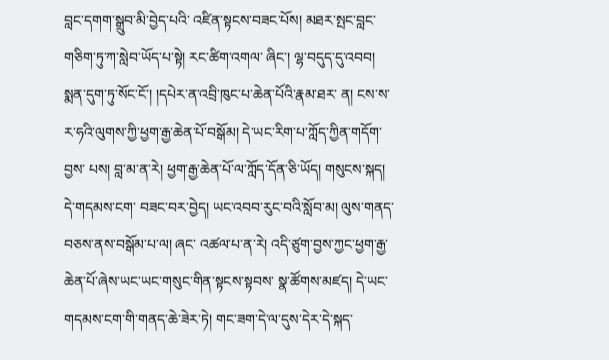བླང་དགག་སྒྲུབ་མི་བྱེད་པའི་ འཛིན་སྟངས་བཟང་པོས། མཐར་སྤང་བླང་གཅིག་ཏུ་ཀ་སླེབ་ཡོད་པ་སྟེ། རང་ཚིག་འགལ་ ཞིང་། ལྷ་བདུད་དུ་འབབ། སྨན་དུག་ཏུ་སོང་ངོ་། །དཔེར་ན་འབྲི་ཁུང་པ་ཆེན་པོའི་རྣམ་ཐར་ ན། ངས་ས་ར་ཧའི་ལུགས་ཀྱི་ཕྱག་རྒྱ་ཆེན་པོ་བསྒོམ། དེ་ཡང་རིག་པ་ཀློད་ཀྱིན་གདོག་བྱས་ པས། བླ་མ་ན་རེ། ཕྱག་རྒྱ་ཆེན་པོ་ལ་ཀློད་དོན་ཅི་ཡོད། གསུངས་སྐད། དེ་གདམས་ངག་ བཟང་བར་བྱེད། ཡང་འབབ་རུང་བའི་སློབ་མ། ལུས་གནད་བཅས་ནས་བསྒོམ་པ་ལ། ཞང་ འཚལ་པ་ན་རེ། འདི་ཙུག་བྱས་ཀྱང་ཕྱག་རྒྱ་ཆེན་པོ་ཞེས་ཡང་ཡང་གསུང་གིན་སྟངས་སྟབས་ སྣ་ཚོགས་མཛད། དེ་ཡང་གདམས་ངག་གི་གནད་ཆེ་ཟེར་ཏེ། གང་ཟག་དེ་ལ་དུས་དེར་དེ་སྐད་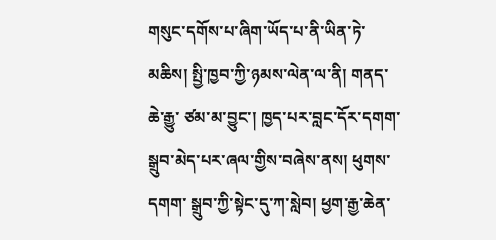གསུང་དགོས་པ་ཞིག་ཡོད་པ་ནི་ཡིན་ཏེ་མཆིས། སྤྱི་ཁྱབ་ཀྱི་ཉམས་ལེན་ལ་ནི། གནད་ཆེ་རྒྱུ་ ཙམ་མ་བྱུང་། ཁྱད་པར་བླང་དོར་དགག་སྒྲུབ་མེད་པར་ཞལ་གྱིས་བཞེས་ནས། ཕུགས་དགག་ སྒྲུབ་ཀྱི་སྟེང་དུ་ཀ་སླེབ། ཕྱག་རྒྱ་ཆེན་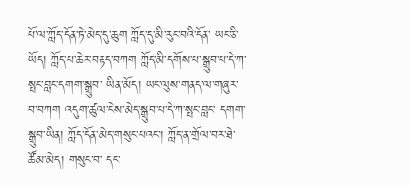པོ་ལ་ཀློད་དོན་ཏེ་མེད་དུ་ཆུག ཀློད་དུ་མི་རུང་བའི་དོན་ ཡང་ཅི་ཡོད། ཀློད་པ་ཆེར་བརྟད་བཀག ཀློད་མི་དགོས་པ་སྒྲུབ་པ་དེ་ཀ་སྤང་བླང་དགག་སྒྲུབ་ ཡིན་མོད། ཡང་ལུས་གནད་ལ་གཞུར་བ་བཀག འདུག་ཚུལ་ངེས་མེད་སྒྲུབ་པ་དེ་ཀ་སྤང་བླང་ དགག་སྒྲུབ་ཡིན། ཀློད་དོན་མེད་གསུང་པའང་། ཀློད་ན་གྲོལ་བར་ཐེ་ཚོམ་མེད། གསུང་བ་ དང་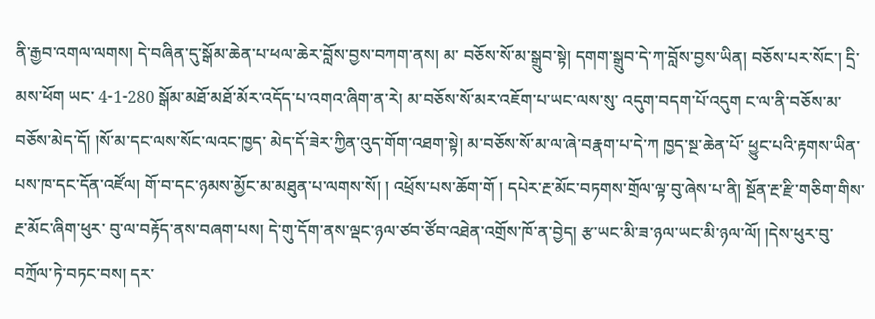ནི་རྒྱབ་འགལ་ལགས། དེ་བཞིན་དུ་སྒོམ་ཆེན་པ་ཕལ་ཆེར་བློས་བྱས་བཀག་ནས། མ་ བཅོས་སོ་མ་སྒྲུབ་སྟེ། དགག་སྒྲུབ་དེ་ཀ་བློས་བྱས་ཡིན། བཅོས་པར་སོང་། དྲི་མས་ཕོག ཡང་ 4-1-280 སྒོམ་མཐོ་མཐོ་མོར་འདོད་པ་འགའ་ཞིག་ན་རེ། མ་བཅོས་སོ་མར་འཇོག་པ་ཡང་ལས་སུ་ འདུག་བདག་པོ་འདུག ང་ལ་ནི་བཅོས་མ་བཅོས་མེད་དོ། །སོ་མ་དང་ལས་སོང་ལའང་ཁྱད་ མེད་དོ་ཟེར་ཀྱིན་འུད་གོག་འཐག་སྟེ། མ་བཅོས་སོ་མ་ལ་ཞེ་བརྣག་པ་དེ་ཀ ཁྱད་སྔ་ཆེན་པོ་ ཕྱུང་པའི་རྟགས་ཡིན་པས་ཁ་དང་དོན་འཛོལ། གོ་བ་དང་ཉམས་མྱོང་མ་མཐུན་པ་ལགས་སོ། ། འཕྲོས་པས་ཆོག་གོ ། དཔེར་རྔ་མོང་བཏགས་གྲོལ་ལྟ་བུ་ཞེས་པ་ནི། སྔོན་རྔ་རྫི་གཅིག་གིས་རྔ་མོང་ཞིག་ཕུར་ བུ་ལ་བརྟོད་ནས་བཞག་པས། དེ་གུ་དོག་ནས་ལྡང་ཉལ་ཙབ་ཙོབ་འཐེན་འགྲོས་ཁོ་ན་བྱེད། རྩ་ཡང་མི་ཟ་ཉལ་ཡང་མི་ཉལ་ལོ། །དེས་ཕུར་བུ་བཀྲོལ་ཏེ་བཏང་བས། དར་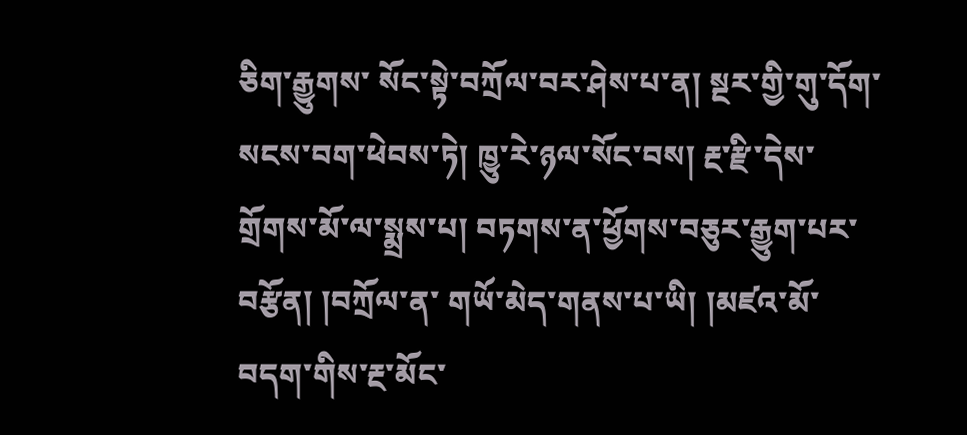ཅིག་རྒྱུགས་ སོང་སྟེ་བཀྲོལ་བར་ཤེས་པ་ན། སྔར་གྱི་གུ་དོག་སངས་བག་ཕེབས་ཏེ། ཁྱུ་རེ་ཉལ་སོང་བས། རྔ་རྫི་དེས་གྲོགས་མོ་ལ་སྨྲས་པ། བཏགས་ན་ཕྱོགས་བཅུར་རྒྱུག་པར་བརྩོན། །བཀྲོལ་ན་ གཡོ་མེད་གནས་པ་ཡི། །མཛའ་མོ་བདག་གིས་རྔ་མོང་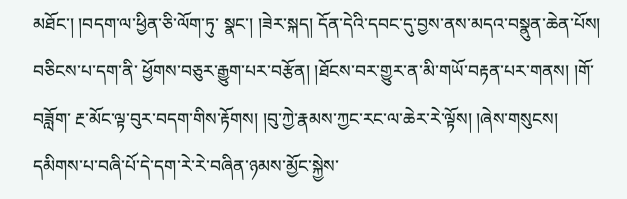མཐོང་། །བདག་ལ་ཕྱིན་ཅི་ལོག་ཏུ་ སྣང་། །ཟེར་སྐད། དོན་དེའི་དབང་དུ་བྱས་ནས་མདའ་བསྣུན་ཆེན་པོས། བཅིངས་པ་དག་ནི་ ཕྱོགས་བཅུར་རྒྱུག་པར་བརྩོན། །ཐོངས་བར་གྱུར་ན་མི་གཡོ་བརྟན་པར་གནས། །གོ་བཟློག་ རྔ་མོང་ལྟ་བུར་བདག་གིས་རྟོགས། །བུ་ཀྱེ་རྣམས་ཀྱང་རང་ལ་ཆེར་རེ་ལྟོས། །ཞེས་གསུངས། དམིགས་པ་བཞི་པོ་དེ་དག་རེ་རེ་བཞིན་ཉམས་མྱོང་སྐྱེས་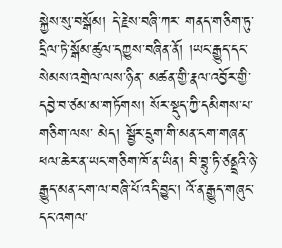སྐྱེས་སུ་བསྒོམ། དེ་རྗེས་བཞི་ཀར་ གནད་གཅིག་ཏུ་དྲིལ་ཏེ་སྒོམ་ཚུལ་དཀྱུས་བཞིན་ནོ། །ཡང་རྒྱུད་དང་སེམས་འགྲེལ་ལས་ཉིན་ མཚན་གྱི་རྣལ་འབྱོར་གྱི་དབྱེ་བ་ཙམ་མ་གཏོགས། སོར་སྡུད་ཀྱི་དམིགས་པ་གཅིག་ལས་ མེད། སྦྱོར་དྲུག་གི་མན་ངག་གཞན་ཕལ་ཆེར་ན་ཡང་གཅིག་ཁོ་ན་ཡིན། བི་བྷུ་ཏི་ཙནྡྲའི་ཉེ་ རྒྱུད་མན་ངག་ལ་བཞི་པོ་འདི་བྱུང་། འོ་ན་རྒྱུད་གཞུང་དང་འགལ་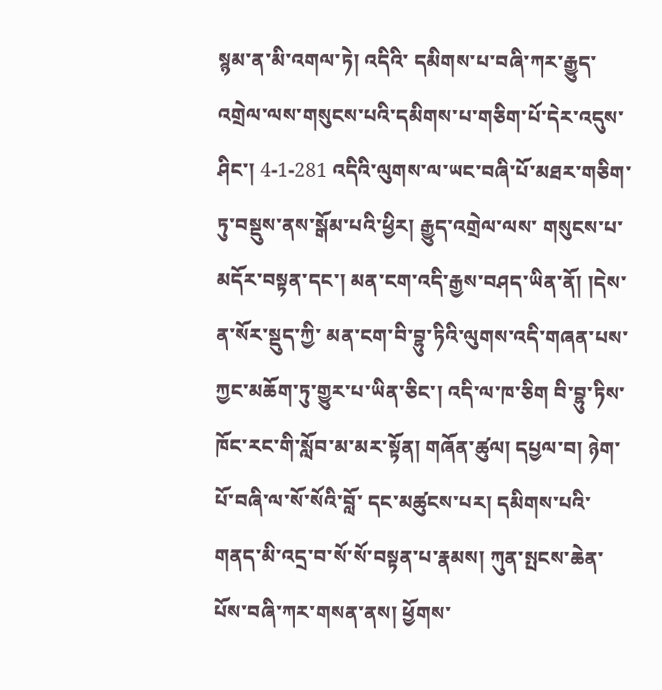སྙམ་ན་མི་འགལ་ཏེ། འདིའི་ དམིགས་པ་བཞི་ཀར་རྒྱུད་འགྲེལ་ལས་གསུངས་པའི་དམིགས་པ་གཅིག་པོ་དེར་འདུས་ཤིང་། 4-1-281 འདིའི་ལུགས་ལ་ཡང་བཞི་པོ་མཐར་གཅིག་ཏུ་བསྡུས་ནས་སྒོམ་པའི་ཕྱིར། རྒྱུད་འགྲེལ་ལས་ གསུངས་པ་མདོར་བསྟན་དང་། མན་ངག་འདི་རྒྱས་བཤད་ཡིན་ནོ། །དེས་ན་སོར་སྡུད་ཀྱི་ མན་ངག་བི་བྷུ་ཏིའི་ལུགས་འདི་གཞན་པས་ཀྱང་མཆོག་ཏུ་གྱུར་པ་ཡིན་ཅིང་། འདི་ལ་ཁ་ཅིག བི་བྷུ་ཏིས་ཁོང་རང་གི་སློབ་མ་མར་སྟོན། གཞོན་ཚུལ། དཔྱལ་བ། ཉེག་པོ་བཞི་ལ་སོ་སོའི་བློ་ དང་མཚུངས་པར། དམིགས་པའི་གནད་མི་འདྲ་བ་སོ་སོ་བསྟན་པ་རྣམས། ཀུན་སྤངས་ཆེན་ པོས་བཞི་ཀར་གསན་ནས། ཕྱོགས་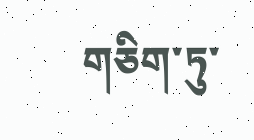གཅིག་ཏུ་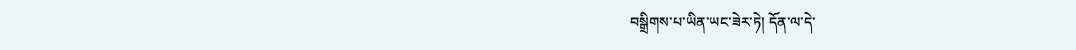བསྒྲིགས་པ་ཡིན་ཡང་ཟེར་ཏེ། དོན་ལ་དེ་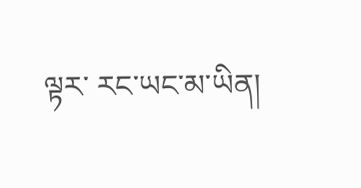ལྟར་ རང་ཡང་མ་ཡིན།